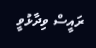ރައީސް ވިދާޅުވީ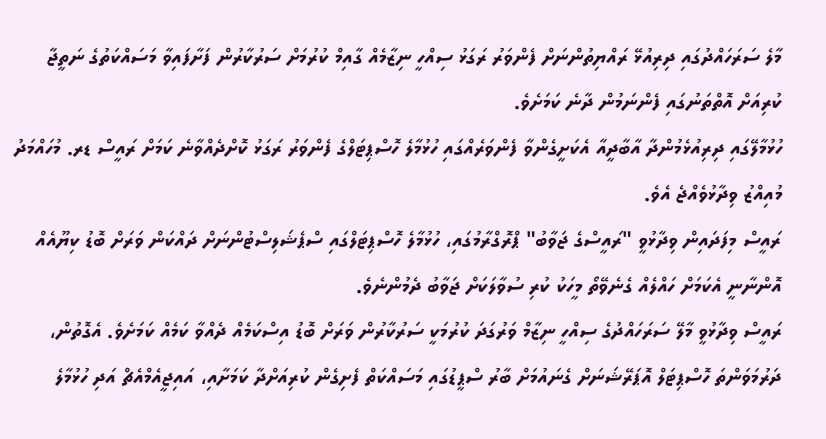މާލެ ސަރަހައްދުގައި ދިރިއުޅޭ ރައްޔިތުންނަށް ފެންވަރު ރަގަޅު ސިއްހީ ނިޒާމެއް ގާއިމް ކުރުމަށް ސަރުކާރުން ފަށާފައިވާ މަސައްކަތުގެ ނަތީޖާ ކުރިއަށް އޮތްތަނުގައި ފެންނަމުން ދާނެ ކަމަށެވެ.
ހުޅުމާލޭގައި ދިރިއުޅެމުންދާ އާބާދީއާ އެކަށީގެންވާ ފެންވަރެއްގައި ހުޅުމާލެ ހޮސްޕިޓަލްގެ ފެންވަރު ރަގަޅު ކޮށްދެއްވާނެ ކަމަށް ރައީސް ޑރ. މުހައްމަދު މުއިއްޒު ވިދާޅުވެއްޖެ އެވެ.
ރައީސް މިފަދައިން ވިދާޅުވީ "ރައީސްގެ ޖަވާބު" ޕްރޮގްރާމުގައި، ހުޅުމާލެ ހޮސްޕިޓަލްގައި ސްޕެޝަލިސްޓުންނަށް ދައްކަން ވަރަށް ބޮޑު ކިޔޫއެއް އޮންނާނީ އެކަމަށް ހައްލެއް ގެނެވޭތޯ މީހަކު ކުރި ސުވާލަކަށް ޖަވާބު ދެމުންނެވެ.
ރައީސް ވިދާޅުވީ މާލޭ ސަރަހައްދުގެ ސިއްހީ ނިޒާމް ވަރުގަދަ ކުރުމަކީ ސަރުކާރުން ވަރަށް ބޮޑު އިސްކަމެއް ދެއްވާ ކަމެއް ކަމަށެވެ. އެގޮތުން، ދަރުމަވަންތަ ހޮސްޕިޓަލް އޮޕަރޭޝަނަށް ގެނައުމަށް ބާރު ސްޕީޑުގައި މަސައްކަތް ފެށިގެން ކުރިއަށްދާ ކަމަށާއި، އައިޖީއެމްއެޗް އަދި ހުޅުމާލެ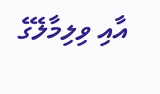އާއި ވިލިމާލޭގެ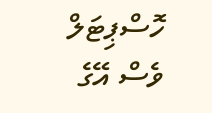ހޮސްޕިޓަލް ވެސް އޭގެ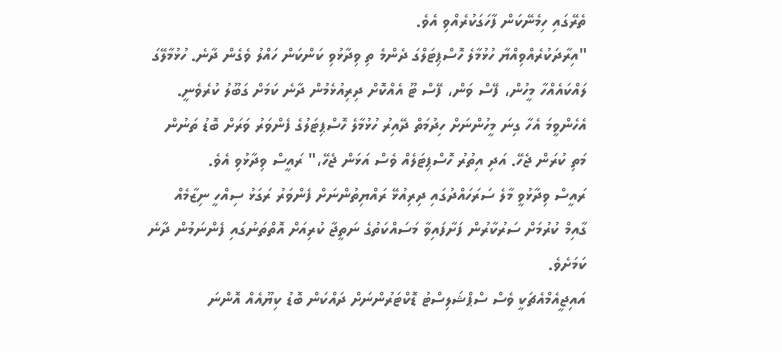ތެރޭގައި ހިމެނޭކަން ފާހަގަކުރެއްވި އެވެ.
"އިރާދަކުރެއްވިއްޔާ ހުޅުމާލެ ހޮސްޕިޓަލްގަ ދެންމެ ތި ވިދާޅުވި ކަންކަން ހައްލު ވެގެން ދާނެ. ހުޅުމާލޭގަ ލައްކައެއްހާ މީހުން، ފޭސް ވަން، ފޭސް ޓޫ އެއްކޮށް ދިރިއުޅެމުން ދާނެ ކަމަށް ގަބޫލު ކުރެވެނީ. އެހެންވީމަ އެހާ ގިނަ މީހުންނަށް ހިދުމަތް ދޭއިރު ހުޅުމާލެ ހޮސްޕިޓަލުގެ ފެންވަރު ވަރަށް ބޮޑު ތަނުން މަތި ކުރަން ޖެހޭ. އަދި އިތުރު ހޮސްޕިޓަލެއް ވެސް އަޅަން ޖެހޭ،" ރައީސް ވިދާޅުވި އެވެ.
ރައީސް ވިދާޅުވީ މާލެ ސަރަހައްދުގައި ދިރިއުޅޭ ރައްޔިތުންނަށް ފެންވަރު ރަގަޅު ސިއްހީ ނިޒާމެއް ގާއިމް ކުރުމަށް ސަރުކާރުން ފަށާފައިވާ މަސައްކަތުގެ ނަތީޖާ ކުރިއަށް އޮތްތަނުގައި ފެންނަމުން ދާނެ ކަމަށެވެ.
އައިޖީއެމްއެޗަކީ ވެސް ސްޕްޝަލިސްޓު ޑޮކްޓަރުންނަށް ދައްކަން ބޮޑު ކިޔޫއެއް އޮންނަ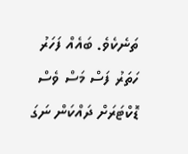ތަނެކެވެ. ބައެއް ފަހަރު ހަތަރު ފަސް މަސް ވެސް ޑޮކްޓަރަށް ދައްކަން ނަގަ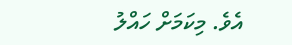އެވެ. މިކަމަށް ހައްލު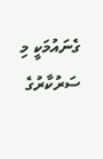ގެނައުމަކީ މި ސަރުކާރުގެ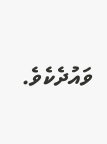ވައުދެކެވެ.